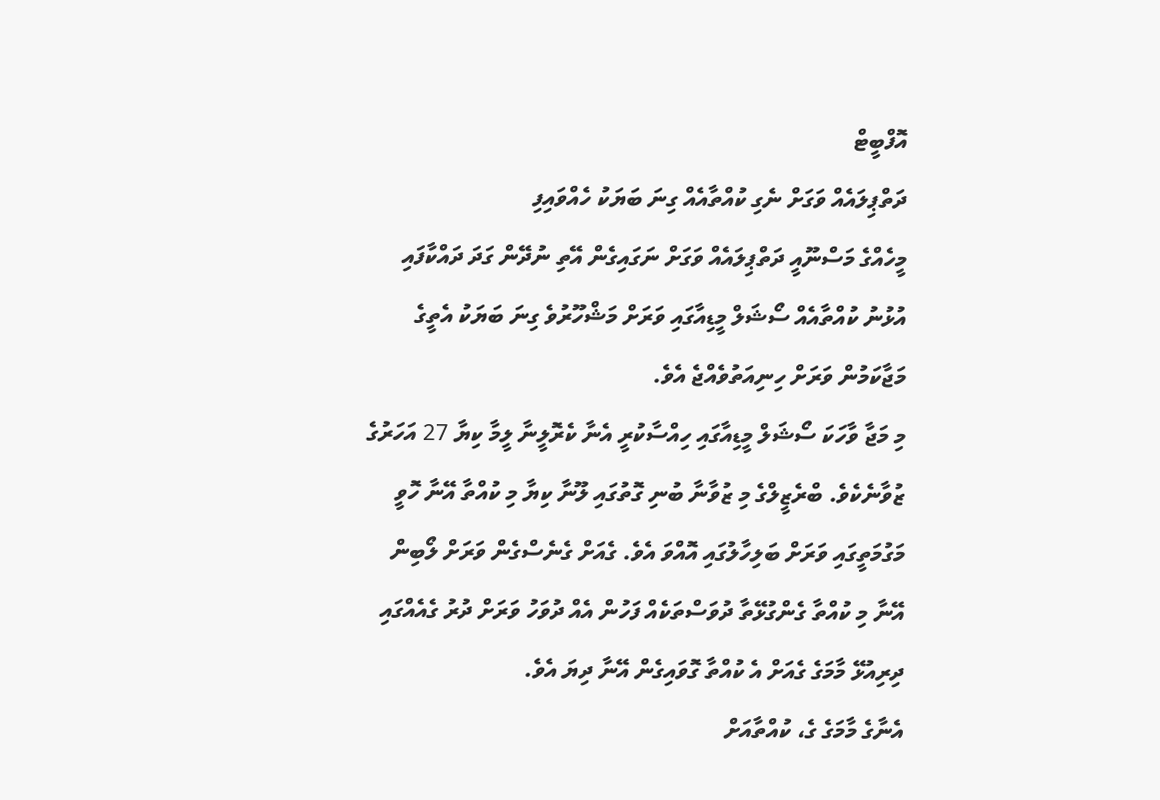އޮފްބީޓް
ދަތްޕިލައެއް ވަގަށް ނެގި ކުއްތާއެއް ގިނަ ބަޔަކު ހެއްވައިފި
މީހެއްގެ މަސްނޫއީ ދަތްޕިލައެއް ވަގަށް ނަގައިގެން އޭތި ނުދޭން ގަދަ ދައްކާފައި އުޅުނު ކުއްތާއެއް ސޯޝަލް މީޑިއާގައި ވަރަށް މަޝްހޫރުވެ ގިނަ ބަޔަކު އެތީގެ މަޖާކަމުން ވަރަށް ހިނިއަތުވެއްޖެ އެވެ.
މި މަޖާ ވާހަކަ ސޯޝަލް މީޑިއާގައި ހިއްސާކުރީ އެނާ ކެރޮލީނާ ލީމާ ކިޔާ 27 އަހަރުގެ ޒުވާނެކެވެ. ބްރެޒީލްގެ މި ޒުވާނާ ބުނި ގޮތުގައި ލޫނާ ކިޔާ މި ކުއްތާ އޭނާ ހޮވީ މަގުމަތީގައި ވަރަށް ބަލިހާލުގައި އޮއްވަ އެވެ. ގެއަށް ގެނެސްގެން ވަރަށް ލޯބިން އޭނާ މި ކުއްތާ ގެންގުޅޭތާ ދުވަސްތަކެއް ފަހުން އެއް ދުވަހު ވަރަށް ދުރު ގެއެއްގައި ދިރިއުޅޭ މާމަގެ ގެއަށް އެ ކުއްތާ ގޮވައިގެން އޭނާ ދިޔަ އެވެ.
އެނާގެ މާމަގެ ގެ، ކުއްތާއަށް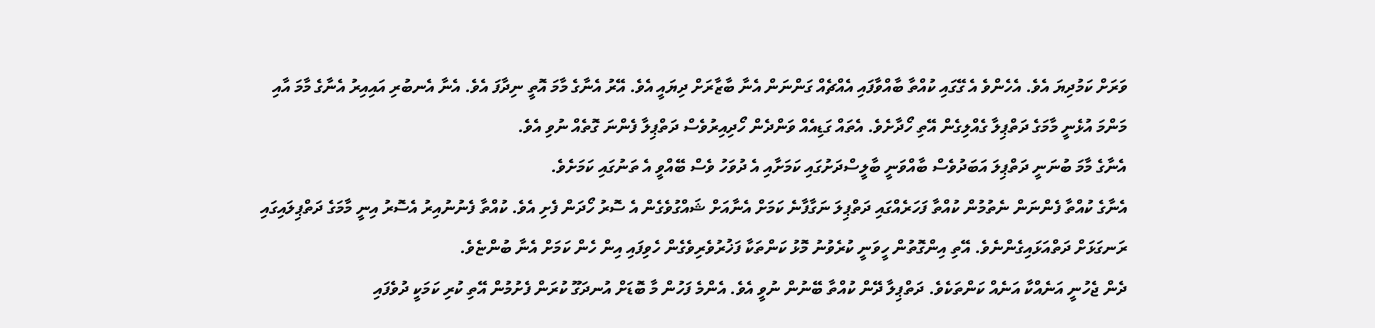ވަރަށް ކަމުދިޔަ އެވެ. އެހެންވެ އެ ގޭގައި ކުއްތާ ބާއްވާފައި އެއްޗެއް ގަންނަން އެނާ ބާޒާރަށް ދިޔައީ އެވެ. އޭރު އެނާގެ މާމަ އޮތީ ނިދާފަ އެވެ. އެނާ އެނބުރި އައިއިރު އެނާގެ މާމަ އާއި މަންމަ އުޅެނީ މާމަގެ ދަތްޕިލާ ގެއްލިގެން އޭތި ހޯދާށެވެ. އެތައް ގަޑިއެއް ވަންދެން ހޯދިއިރުވެސް ދަތްޕިލާ ފެންނަ ގޮތެއް ނުވި އެވެ.
އެނާގެ މާމަ ބުނަނީ ދަތްޕިލަ އަބަދުވެސް ބާއްވަނީ ބާލީސްދަށުގައި ކަމަށާއި އެ ދުވަހު ވެސް ބޭއްވީ އެ ތަނުގައި ކަމަށެވެ.
އެނާގެ ކުއްތާ ފެންނަން ނެތުމުން ކުއްތާ ފަހަރެއްގައި ދަތްޕިލަ ނަގާފާނެ ކަމަށް އެނާއަށް ޝައްގުވެގެން އެ ސޮރު ހޯދަން ފެށި އެވެ. ކުއްތާ ފެނުނުއިރު އެސޮރު އިނީ މާމަގެ ދަތްޕިލައިގައި ރަނގަޅަށް ދަތްއަޅައިގެންނެވެ. އޭތި އިންގޮތުން ހީވަނީ ކުރެވުނު މޮޅު ކަންތަކާ ފަޚުރުވެރިވެގެން ހެވިފައި އިން ހެން ކަމަށް އެނާ ބުންޏެވެ.
ދެން ޖެހުނީ އަނެއްކާ އަނެއް ކަންތަކެވެ. ދަތްޕިލާ ދޭން ކުއްތާ ބޭނުން ނުވީ އެވެ. އެންމެ ފަހުން މާ ބޮޑަށް އުނދަގޫ ކުރަން ފެށުމުން އޭތި ކުރި ކަމަކީ ދުވެފައި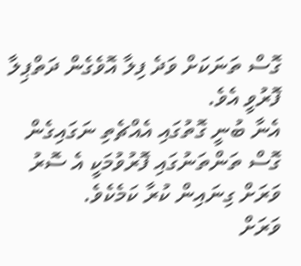ގޮސް ތަނަކަށް ވަދެ ފިލާ އޮވެގެން ދަތްޕިލާ ފޮރުވީ އެވެ.
އެނާ ބުނީ ގޮތުގައި އެއްޗެތި ނަގައިގެން ގޮސް ތަންތަނުގައި ފޮރުވުމަކީ އެ ސޮރު ވަރަށް ގިނައިން ކުރާ ކަމެކެވެ.
ވަރަށް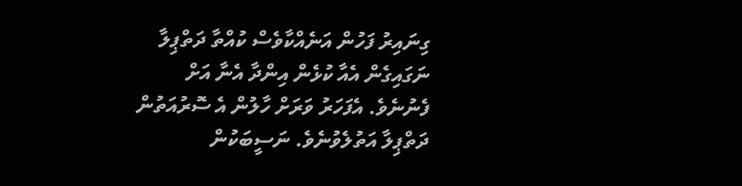ގިނައިރު ފަހުން އަނެއްކާވެސް ކުއްތާ ދަތްޕިލާ ނަގައިގެން އެއާ ކުޅެން އިންދާ އެނާ އަށް ފެނުނެވެ. އެފަހަރު ވަރަށް ހާލުން އެ ސޮރުއަތުން ދަތްޕިލާ އަތުލެވުނެވެ. ނަސީބަކުން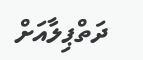ދަތްޕިލާއަށް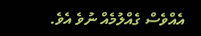އެއްވެސް ގެއްލުމެއް ނުވެ އެވެ.